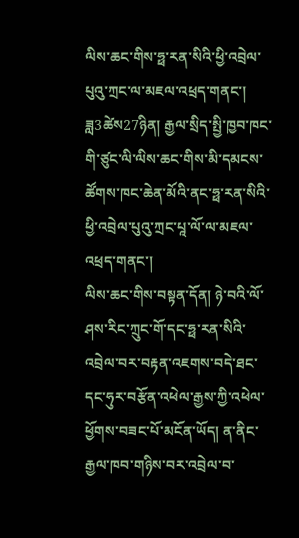ལིས་ཆང་གིས་ཧྥ་རན་སིའི་ཕྱི་འབྲེལ་པུའུ་ཀྲང་ལ་མཇལ་འཕྲད་གནང་།
ཟླ3ཚེས27ཉིན། རྒྱལ་སྲིད་སྤྱི་ཁྱབ་ཁང་གི་ཙུང་ལི་ལིས་ཆང་གིས་མི་དམངས་ཚོགས་ཁང་ཆེན་མོའི་ནང་ཧྥ་རན་སིའི་ཕྱི་འབྲེལ་པུའུ་ཀྲང་པཱ་ལོ་ལ་མཇལ་འཕྲད་གནང་།
ལིས་ཆང་གིས་བསྟན་དོན། ཉེ་བའི་ལོ་ཤས་རིང་ཀྲུང་གོ་དང་ཧྥ་རན་སིའི་འབྲེལ་བར་བརྟན་འཇགས་བདེ་ཐང་དང་ཧུར་བརྩོན་འཕེལ་རྒྱས་ཀྱི་འཕེལ་ཕྱོགས་བཟང་པོ་མངོན་ཡོད། ན་ནིང་རྒྱལ་ཁབ་གཉིས་བར་འབྲེལ་བ་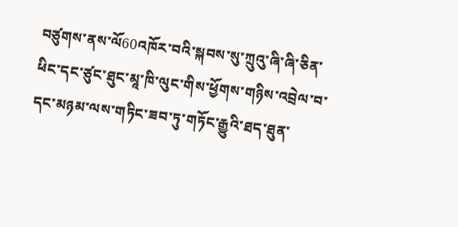བཙུགས་ནས་ལོ60འཁོར་བའི་སྐབས་སུ་ཀྲུའུ་ཞི་ཞི་ཅིན་ཕིང་དང་ཙུང་ཐུང་མཱ་ཁི་ལུང་གིས་ཕྱོགས་གཉིས་འབྲེལ་བ་དང་མཉམ་ལས་གཏིང་ཟབ་ཏུ་གཏོང་རྒྱུའི་ཐད་ཐུན་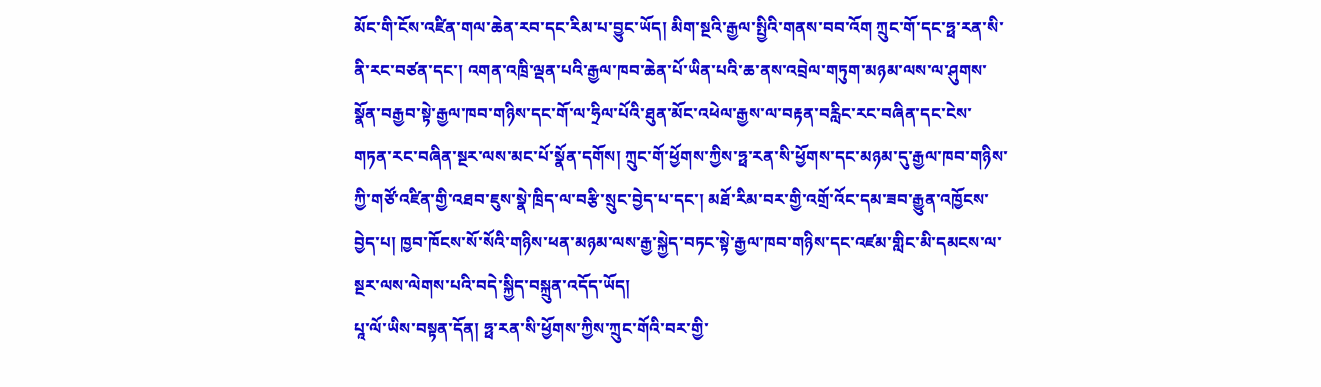མོང་གི་ངོས་འཛིན་གལ་ཆེན་རབ་དང་རིམ་པ་བྱུང་ཡོད། མིག་སྔའི་རྒྱལ་སྤྱིའི་གནས་བབ་འོག ཀྲུང་གོ་དང་ཧྥ་རན་སི་ནི་རང་བཙན་དང་། འགན་འཁྲི་ལྡན་པའི་རྒྱལ་ཁབ་ཆེན་པོ་ཡིན་པའི་ཆ་ནས་འབྲེལ་གཏུག་མཉམ་ལས་ལ་ཤུགས་སྣོན་བརྒྱབ་སྟེ་རྒྱལ་ཁབ་གཉིས་དང་གོ་ལ་ཧྲིལ་པོའི་ཐུན་མོང་འཕེལ་རྒྱས་ལ་བརྟན་བརླིང་རང་བཞིན་དང་ངེས་གཏན་རང་བཞིན་སྔར་ལས་མང་པོ་སྣོན་དགོས། ཀྲུང་གོ་ཕྱོགས་ཀྱིས་ཧྥ་རན་སི་ཕྱོགས་དང་མཉམ་དུ་རྒྱལ་ཁབ་གཉིས་ཀྱི་གཙོ་འཛིན་གྱི་འཐབ་ཇུས་སྣེ་ཁྲིད་ལ་བརྩི་སྲུང་བྱེད་པ་དང་། མཐོ་རིམ་བར་གྱི་འགྲོ་འོང་དམ་ཟབ་རྒྱུན་འཁྱོངས་བྱེད་པ། ཁྱབ་ཁོངས་སོ་སོའི་གཉིས་ཕན་མཉམ་ལས་རྒྱ་སྐྱེད་བཏང་སྟེ་རྒྱལ་ཁབ་གཉིས་དང་འཛམ་གླིང་མི་དམངས་ལ་སྔར་ལས་ལེགས་པའི་བདེ་སྐྱིད་བསྐྲུན་འདོད་ཡོད།
པཱ་ལོ་ཡིས་བསྟན་དོན། ཧྥ་རན་སི་ཕྱོགས་ཀྱིས་ཀྲུང་གོའི་བར་གྱི་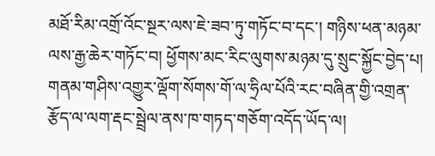མཐོ་རིམ་འགྲོ་འོང་སྔར་ལས་ཇེ་ཟབ་ཏུ་གཏོང་བ་དང་། གཉིས་ཕན་མཉམ་ལས་རྒྱ་ཆེར་གཏོང་བ། ཕྱོགས་མང་རིང་ལུགས་མཉམ་དུ་སྲུང་སྐྱོང་བྱེད་པ། གནམ་གཤིས་འགྱུར་ལྡོག་སོགས་གོ་ལ་ཧྲིལ་པོའི་རང་བཞིན་གྱི་འགྲན་རྩོད་ལ་ལག་རྡང་སྦྲེལ་ནས་ཁ་གཏད་གཅོག་འདོད་ཡོད་ལ།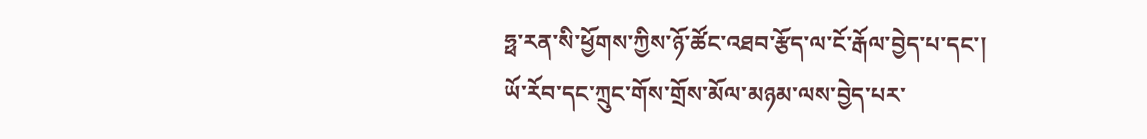ཧྥ་རན་སི་ཕྱོགས་ཀྱིས་ཉོ་ཚོང་འཐབ་རྩོད་ལ་ངོ་རྒོལ་བྱེད་པ་དང་། ཡོ་རོབ་དང་ཀྲུང་གོས་གྲོས་མོལ་མཉམ་ལས་བྱེད་པར་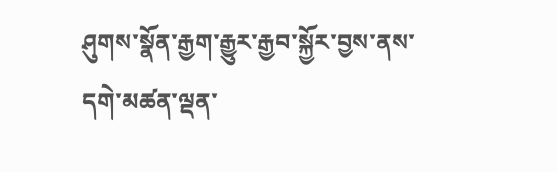ཤུགས་སྣོན་རྒྱག་རྒྱུར་རྒྱབ་སྐྱོར་བྱས་ནས་དགེ་མཚན་ལྡན་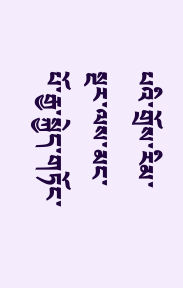པའི་གྲོས་རིམ་སྔར་ལས་མང་པོ་རྒྱ་སྐྱེད་གཏོང་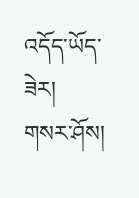འདོད་ཡོད་ཟེར།
གསར་ཤོས།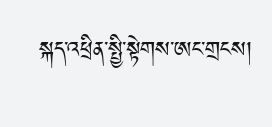སྐད་འཕྲིན་སྤྱི་སྟེགས་ཨང་གྲངས།